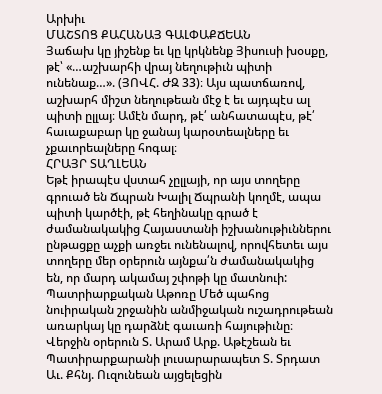Արխիւ
ՄԱՇՏՈՑ ՔԱՀԱՆԱՅ ԳԱԼՓԱՔՃԵԱՆ
Յաճախ կը յիշենք եւ կը կրկնենք Յիսուսի խօսքը, թէ՝ «…աշխարհի վրայ նեղութիւն պիտի ունենաք…». (ՅՈՎՀ. ԺԶ 33)։ Այս պատճառով, աշխարհ միշտ նեղութեան մէջ է եւ այդպէս ալ պիտի ըլլայ։ Ամէն մարդ, թէ՛ անհատապէս, թէ՛ հաւաքաբար կը ջանայ կարօտեալները եւ չքաւորեալները հոգալ։
ՀՐԱՅՐ ՏԱՂԼԵԱՆ
Եթէ իրապէս վստահ չըլլայի, որ այս տողերը գրուած են Ճպրան Խալիլ Ճպրանի կողմէ, ապա պիտի կարծէի, թէ հեղինակը գրած է ժամանակակից Հայաստանի իշխանութիւններու ընթացքը աչքի առջեւ ունենալով, որովհետեւ այս տողերը մեր օրերուն այնքա՛ն ժամանակակից են, որ մարդ ակամայ շփոթի կը մատնուի:
Պատրիարքական Աթոռը Մեծ պահոց նուիրական շրջանին անմիջական ուշադրութեան առարկայ կը դարձնէ գաւառի հայութիւնը։ Վերջին օրերուն Տ. Արամ Արք. Աթէշեան եւ Պատիրարքարանի լուսարարապետ Տ. Տրդատ Աւ. Քհնյ. Ուզունեան այցելեցին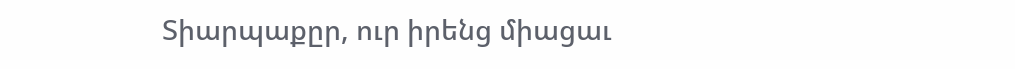Տիարպաքըր, ուր իրենց միացաւ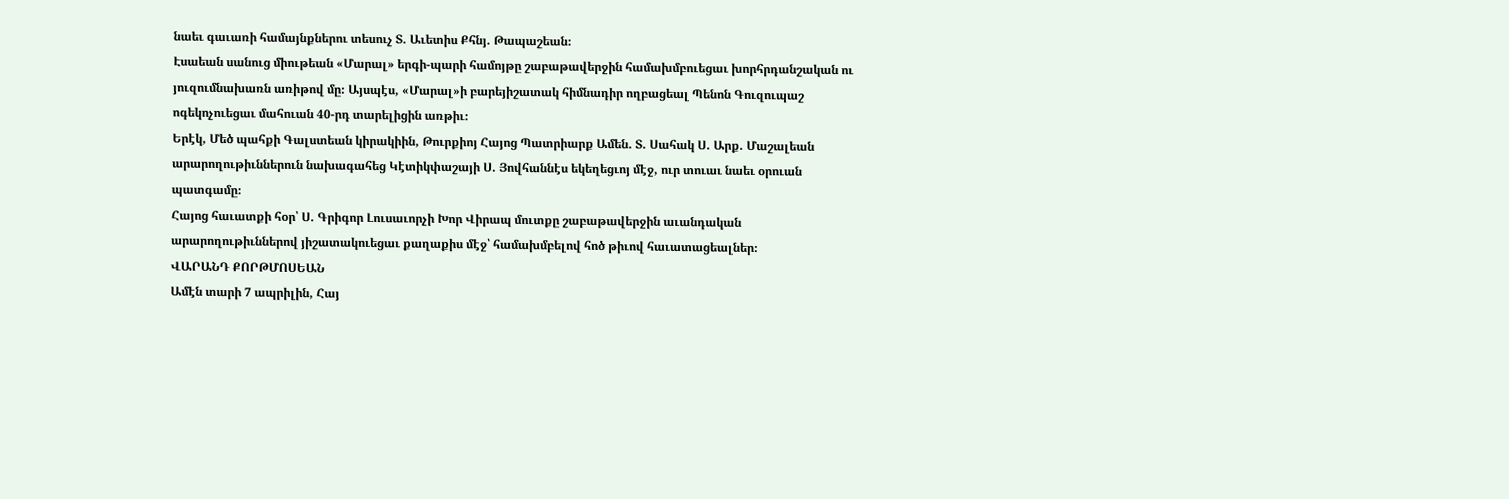նաեւ գաւառի համայնքներու տեսուչ Տ. Աւետիս Քհնյ. Թապաշեան։
Էսաեան սանուց միութեան «Մարալ» երգի-պարի համոյթը շաբաթավերջին համախմբուեցաւ խորհրդանշական ու յուզումնախառն առիթով մը։ Այսպէս, «Մարալ»ի բարեյիշատակ հիմնադիր ողբացեալ Պենոն Գուզուպաշ ոգեկոչուեցաւ մահուան 40-րդ տարելիցին առթիւ։
Երէկ, Մեծ պահքի Գալստեան կիրակիին, Թուրքիոյ Հայոց Պատրիարք Ամեն. Տ. Սահակ Ս. Արք. Մաշալեան արարողութիւններուն նախագահեց Կէտիկփաշայի Ս. Յովհաննէս եկեղեցւոյ մէջ, ուր տուաւ նաեւ օրուան պատգամը։
Հայոց հաւատքի հօր՝ Ս. Գրիգոր Լուսաւորչի Խոր Վիրապ մուտքը շաբաթավերջին աւանդական արարողութիւններով յիշատակուեցաւ քաղաքիս մէջ՝ համախմբելով հոծ թիւով հաւատացեալներ։
ՎԱՐԱՆԴ ՔՈՐԹՄՈՍԵԱՆ
Ամէն տարի 7 ապրիլին, Հայ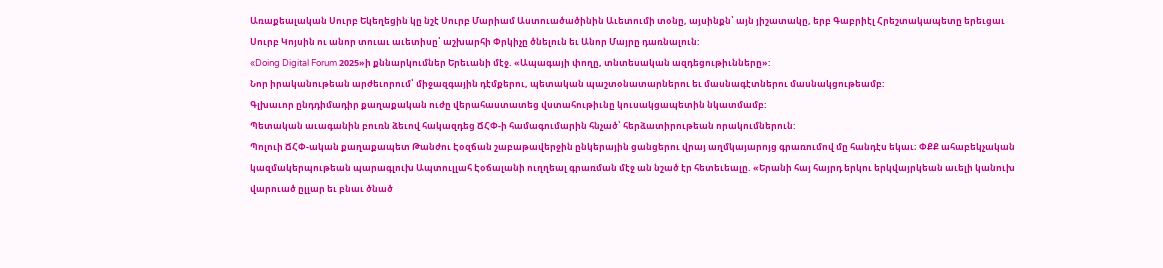Առաքեալական Սուրբ Եկեղեցին կը նշէ Սուրբ Մարիամ Աստուածածինին Աւետումի տօնը, այսինքն՝ այն յիշատակը, երբ Գաբրիէլ Հրեշտակապետը երեւցաւ Սուրբ Կոյսին ու անոր տուաւ աւետիսը՝ աշխարհի Փրկիչը ծնելուն եւ Անոր Մայրը դառնալուն:
«Doing Digital Forum 2025»ի քննարկումներ Երեւանի մէջ. «Ապագայի փողը, տնտեսական ազդեցութիւնները»:
Նոր իրականութեան արժեւորում՝ միջազգային դէմքերու, պետական պաշտօնատարներու եւ մասնագէտներու մասնակցութեամբ:
Գլխաւոր ընդդիմադիր քաղաքական ուժը վերահաստատեց վստահութիւնը կուսակցապետին նկատմամբ:
Պետական աւագանին բուռն ձեւով հակազդեց ՃՀՓ-ի համագումարին հնչած՝ հերձատիրութեան որակումներուն:
Պոլուի ՃՀՓ-ական քաղաքապետ Թանժու Էօզճան շաբաթավերջին ընկերային ցանցերու վրայ աղմկայարոյց գրառումով մը հանդէս եկաւ։ ՓՔՔ ահաբեկչական կազմակերպութեան պարագլուխ Ապտուլլահ Էօճալանի ուղղեալ գրառման մէջ ան նշած էր հետեւեալը. «Երանի հայ հայրդ երկու երկվայրկեան աւելի կանուխ վարուած ըլլար եւ բնաւ ծնած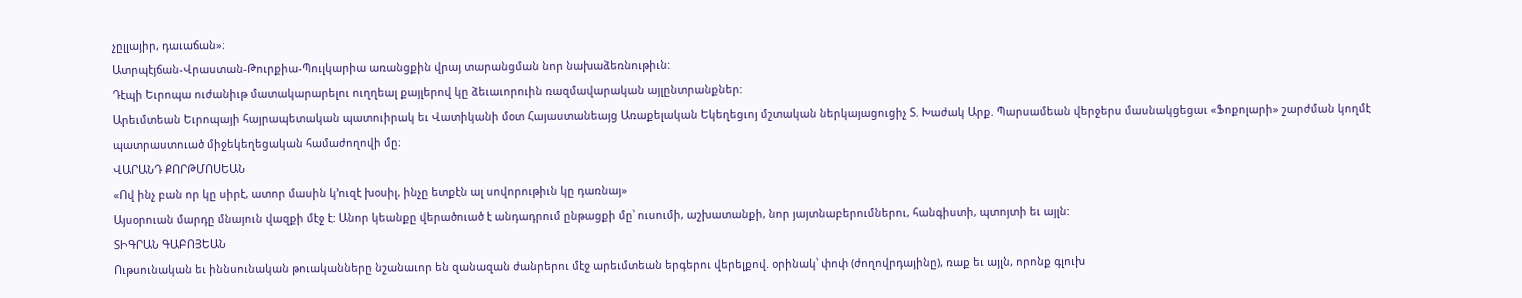չըլլայիր, դաւաճան»։
Ատրպէյճան-Վրաստան-Թուրքիա-Պուլկարիա առանցքին վրայ տարանցման նոր նախաձեռնութիւն:
Դէպի Եւրոպա ուժանիւթ մատակարարելու ուղղեալ քայլերով կը ձեւաւորուին ռազմավարական այլընտրանքներ:
Արեւմտեան Եւրոպայի հայրապետական պատուիրակ եւ Վատիկանի մօտ Հայաստանեայց Առաքելական Եկեղեցւոյ մշտական ներկայացուցիչ Տ. Խաժակ Արք. Պարսամեան վերջերս մասնակցեցաւ «Ֆոքոլարի» շարժման կողմէ պատրաստուած միջեկեղեցական համաժողովի մը։
ՎԱՐԱՆԴ ՔՈՐԹՄՈՍԵԱՆ
«Ով ինչ բան որ կը սիրէ, ատոր մասին կ՚ուզէ խօսիլ, ինչը ետքէն ալ սովորութիւն կը դառնայ»
Այսօրուան մարդը մնայուն վազքի մէջ է: Անոր կեանքը վերածուած է անդադրում ընթացքի մը՝ ուսումի, աշխատանքի, նոր յայտնաբերումներու, հանգիստի, պտոյտի եւ այլն:
ՏԻԳՐԱՆ ԳԱԲՈՅԵԱՆ
Ութսունական եւ իննսունական թուականները նշանաւոր են զանազան ժանրերու մէջ արեւմտեան երգերու վերելքով. օրինակ՝ փոփ (ժողովրդայինը), ռաք եւ այլն, որոնք գլուխ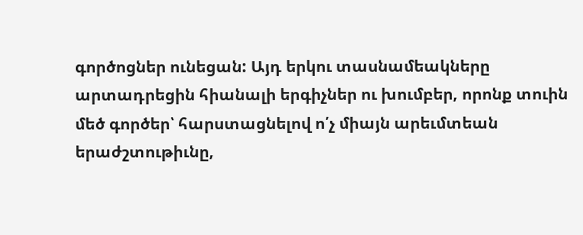գործոցներ ունեցան: Այդ երկու տասնամեակները արտադրեցին հիանալի երգիչներ ու խումբեր, որոնք տուին մեծ գործեր՝ հարստացնելով ո՛չ միայն արեւմտեան երաժշտութիւնը,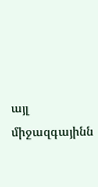այլ միջազգայինն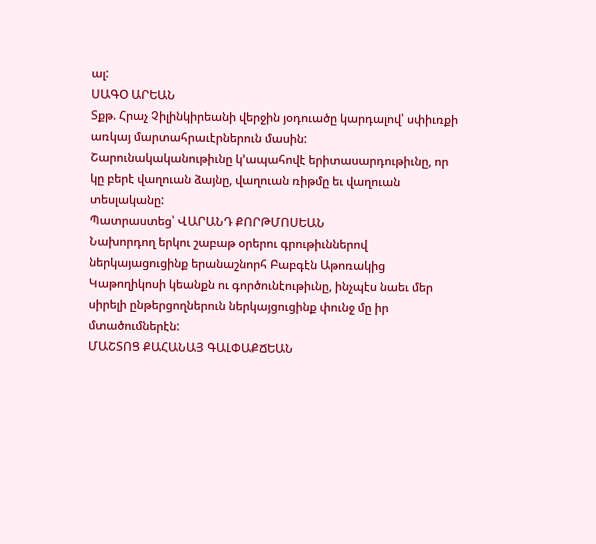ալ:
ՍԱԳՕ ԱՐԵԱՆ
Տքթ. Հրաչ Չիլինկիրեանի վերջին յօդուածը կարդալով՝ սփիւռքի առկայ մարտահրաւէրներուն մասին:
Շարունակականութիւնը կ՚ապահովէ երիտասարդութիւնը, որ կը բերէ վաղուան ձայնը, վաղուան ռիթմը եւ վաղուան տեսլականը:
Պատրաստեց՝ ՎԱՐԱՆԴ ՔՈՐԹՄՈՍԵԱՆ
Նախորդող երկու շաբաթ օրերու գրութիւններով ներկայացուցինք երանաշնորհ Բաբգէն Աթոռակից Կաթողիկոսի կեանքն ու գործունէութիւնը, ինչպէս նաեւ մեր սիրելի ընթերցողներուն ներկայցուցինք փունջ մը իր մտածումներէն:
ՄԱՇՏՈՑ ՔԱՀԱՆԱՅ ԳԱԼՓԱՔՃԵԱՆ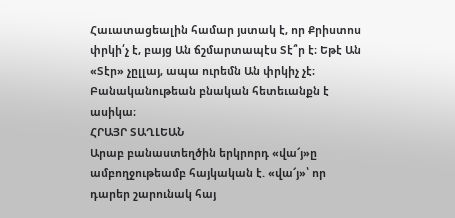Հաւատացեալին համար յստակ է, որ Քրիստոս փրկի՛չ է, բայց Ան ճշմարտապէս Տէ՞ր է։ Եթէ Ան «Տէր» չըլլայ, ապա ուրեմն Ան փրկիչ չէ։ Բանականութեան բնական հետեւանքն է ասիկա։
ՀՐԱՅՐ ՏԱՂԼԵԱՆ
Արաբ բանաստեղծին երկրորդ «վա՜յ»ը ամբողջութեամբ հայկական է. «վա՜յ»՝ որ դարեր շարունակ հայ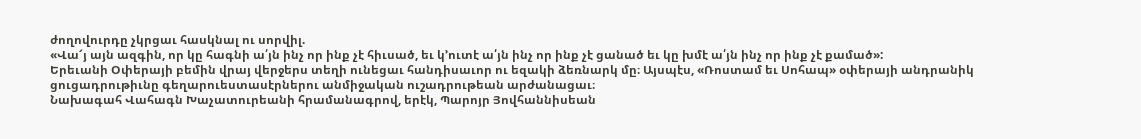ժողովուրդը չկրցաւ հասկնալ ու սորվիլ.
«Վա՜յ այն ազգին, որ կը հագնի ա՛յն ինչ որ ինք չէ հիւսած, եւ կ՚ուտէ ա՛յն ինչ որ ինք չէ ցանած եւ կը խմէ ա՛յն ինչ որ ինք չէ քամած»:
Երեւանի Օփերայի բեմին վրայ վերջերս տեղի ունեցաւ հանդիսաւոր ու եզակի ձեռնարկ մը։ Այսպէս, «Ռոստամ եւ Սոհապ» օփերայի անդրանիկ ցուցադրութիւնը գեղարուեստասէրներու անմիջական ուշադրութեան արժանացաւ։
Նախագահ Վահագն Խաչատուրեանի հրամանագրով, երէկ, Պարոյր Յովհաննիսեան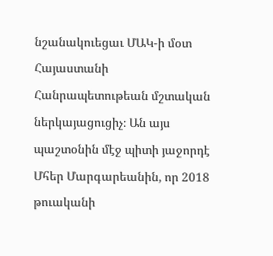նշանակուեցաւ ՄԱԿ-ի մօտ Հայաստանի Հանրապետութեան մշտական ներկայացուցիչ։ Ան այս պաշտօնին մէջ պիտի յաջորդէ Մհեր Մարգարեանին, որ 2018 թուականի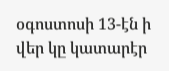օգոստոսի 13-էն ի վեր կը կատարէր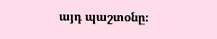այդ պաշտօնը։